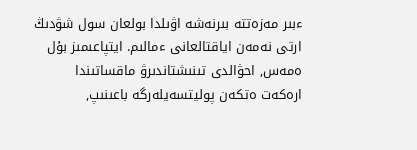ءبىر مەزەتتە بىرنەشە اۋىلدا بولعان سول شۋدىڭ ارتى نەمەن اياقتالعانى ءمالىم. ايتپاعىمىز بۇل ەمەس, احۋالدى تىنىشتاندىرۋ ماقساتىندا ارەكەت ەتكەن پوليتسەيلەرگە باعىنىپ,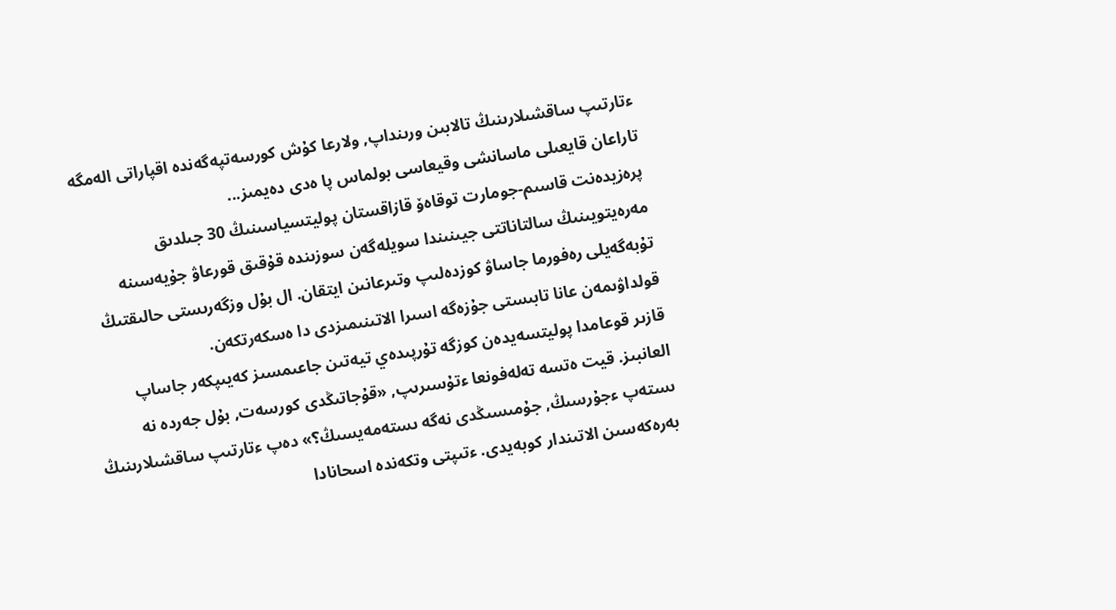ءتارتىپ ساقشىلارىنىڭ تالابىن ورىنداپ, ولارعا كۇش كورسەتپەگەندە اقپاراتى الەمگە تاراعان قايعىلى ماسانشى وقيعاسى بولماس پا ەدى دەيمىز...
پرەزيدەنت قاسىم-جومارت توقاەۆ قازاقستان پوليتسياسىنىڭ 30 جىلدىق مەرەيتويىنىڭ سالتاناتتى جيىنىندا سويلەگەن سوزىندە قۇقىق قورعاۋ جۇيەسىنە تۇبەگەيلى رەفورما جاساۋ كوزدەلىپ وتىرعانىن ايتقان. ال بۇل وزگەرىستى حالىقتىڭ قولداۋىمەن عانا تابىستى جۇزەگە اسىرا الاتىنىمىزدى دا ەسكەرتكەن.
قازىر قوعامدا پوليتسەيدەن كوزگە تۇرپىدەي تيەتىن جاعىمسىز كەيىپكەر جاساپ العانبىز. قيت ەتسە تەلەفونعا ءتۇسىرىپ, «قۇجاتىڭدى كورسەت, بۇل جەردە نە ىستەپ ءجۇرسىڭ, جۇمىسىڭدى نەگە ىستەمەيسىڭ؟» دەپ ءتارتىپ ساقشىلارىنىڭ بەرەكەسىن الاتىندار كوبەيدى. ءتىپتى وتكەندە اسحانادا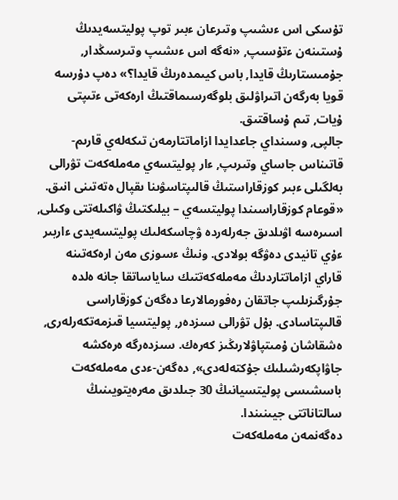تۇسكى اس ءىشىپ وتىرعان ءبىر توپ پوليتسەيدىڭ ۇستىنەن ءتۇسىپ, «نەگە اس ءىشىپ وتىرسىڭدار, جۇمىستارىڭ قايدا, باس كيىمدەرىڭ قايدا؟» دەپ دۇرسە قويا بەرگەن اتىراۋلىق بلوگەرسىماقتىڭ ارەكەتى ءتىپتى ۇيات, تىم ۇساقتىق.
جالپى, وسىنداي جاعدايدا ازاماتتارمەن تىكەلەي قارىم-قاتىناس جاساي وتىرىپ, ءار پوليتسەي مەملەكەت تۋرالى بەلگىلى ءبىر كوزقاراستىڭ قالىپتاسۋىنا ىقپال ەتەتىنى انىق. «قوعام كوزقاراسىندا پوليتسەي – بيلىكتىڭ ۋاكىلەتتى وكىلى, اسىرەسە اۋىلدىق جەرلەردە ۋچاسكەلىك پوليتسەيدى ءاربىر ءۇي تانيدى دەۋگە بولادى. ونىڭ ءسوزى مەن ارەكەتىنە قاراي ازاماتتاردىڭ مەملەكەتتىك ساياساتقا جانە ەلدە جۇرگىزىلىپ جاتقان رەفورمالارعا دەگەن كوزقاراسى قالىپتاسادى. بۇل تۋرالى سىزدەر, پوليتسيا قىزمەتكەرلەرى, ەشقاشان ۇمىتپاۋلارىڭىز كەرەك. سىزدەرگە ەرەكشە جاۋاپكەرشىلىك جۇكتەلەدى», دەگەن-ءدى مەملەكەت باسشىسى پوليتسيانىڭ 30 جىلدىق مەرەيتويىنىڭ سالتاناتتى جيىنىندا.
دەگەنمەن مەملەكەت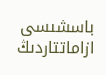باسشىسى ازاماتتاردىڭ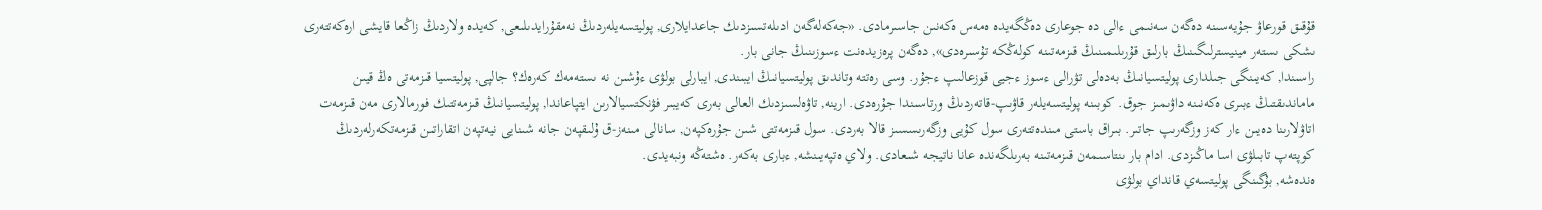قۇقىق قورعاۋ جۇيەسىنە دەگەن سەنىمى ءالى دە جوعارى دەڭگەيدە ەمەس ەكەنىن جاسىرمادى. «جەكەلەگەن ادىلەتسىزدىك جاعدايلارى, پوليتسەيلەردىڭ نەمقۇرايدىلىعى, كەيدە ولاردىڭ زاڭعا قايشى ارەكەتتەرى ىشكى ىستەر مينيسترلىگىنىڭ بارلىق قۇرىلىمىنىڭ قىزمەتىنە كولەڭكە تۇسىرەدى», دەگەن پرەزيدەنت ءسوزىنىڭ جانى بار.
راسىندا, كەيىنگى جىلدارى پوليتسيانىڭ بەدەلى تۋرالى ءسوز ءجيى قوزعالىپ ءجۇر. وسى رەتتە وتاندىق پوليتسيانىڭ ايبىندى, ايبارلى بولۋى ءۇشىن نە ىستەمەك كەرەك؟ جالپى, پوليتسيا قىزمەتى ەڭ قيىن ماماندىقتىڭ ءبىرى ەكەنىنە داۋىمىز جوق. كوبىنە پوليتسەيلەر قاۋىپ-قاتەردىڭ ورتاسىندا جۇرەدى. ارينە, تاۋەلسىزدىك العالى بەرى كەيبىر فۋنكتسيالارىن ايتپاعاندا, پوليتسيانىڭ قىزمەتتىك فورمالارى مەن قىزمەت اتاۋلارىنا دەيىن ءار كەز وزگەرىپ جاتىر. بىراق باستى مىندەتتەرى سول كۇيى وزگەرىسسىز قالا بەردى. سول قىزمەتتى شىن جۇرەكپەن, سانالى مىنەز-ق ۇلىقپەن جانە شىنايى نيەتپەن اتقاراتىن قىزمەتكەرلەردىڭ كوپتەپ تابىلۋى اسا ماڭىزدى. ادام بار ىنتاسىمەن قىزمەتىنە بەرىلگەندە عانا ناتيجە شىعادى. ولاي ەتپەيىنشە, ءبارى بەكەر. ەشتەڭە ونبەيدى.
ەندەشە, بۇگىنگى پوليتسەي قانداي بولۋى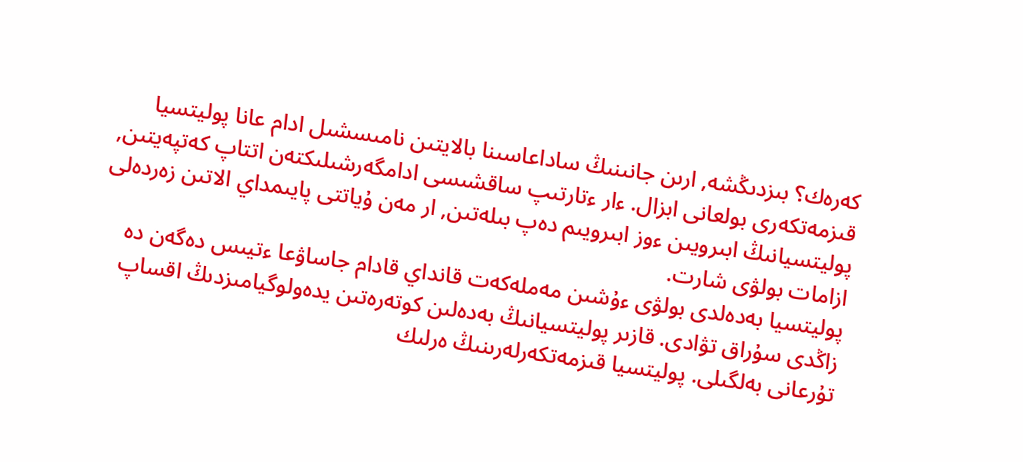كەرەك؟ بىزدىڭشە, ارىن جانىنىڭ ساداعاسىنا بالايتىن نامىسشىل ادام عانا پوليتسيا قىزمەتكەرى بولعانى ابزال. ءار ءتارتىپ ساقشىسى ادامگەرشىلىكتەن اتتاپ كەتپەيتىن, پوليتسيانىڭ ابىرويىن ءوز ابىرويىم دەپ بىلەتىن, ار مەن ۇياتتى پايىمداي الاتىن زەردەلى ازامات بولۋى شارت.
پوليتسيا بەدەلدى بولۋى ءۇشىن مەملەكەت قانداي قادام جاساۋعا ءتيىس دەگەن دە زاڭدى سۇراق تۋادى. قازىر پوليتسيانىڭ بەدەلىن كوتەرەتىن يدەولوگيامىزدىڭ اقساپ تۇرعانى بەلگىلى. پوليتسيا قىزمەتكەرلەرىنىڭ ەرلىك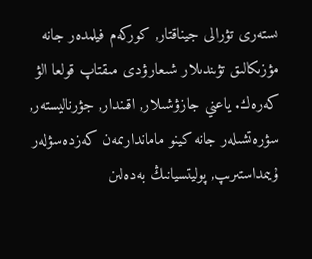ىستەرى تۋرالى جيناقتار, كوركەم فيلمدەر جانە مۋزىكالىق تۋىندىلار شىعارۋدى مىقتاپ قولعا الۋ كەرەك. ياعني جازۋشىلار, اقىندار, جۋرناليستەر, سۋرەتشىلەر جانە كينو ماماندارىمەن كەزدەسۋلەر ۇيىمداستىرىپ, پوليتسيانىڭ بەدەلىن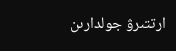ارتتىرۋ جولدارىن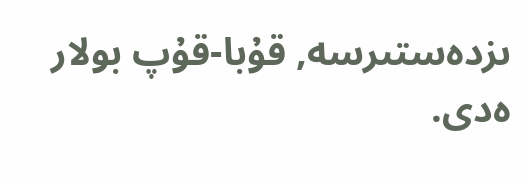ىزدەستىرسە, قۇبا-قۇپ بولار ەدى.